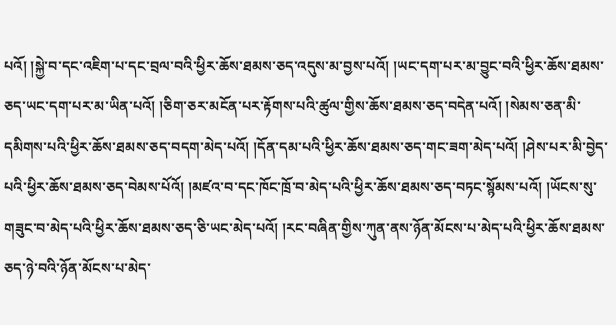པའོ། །སྐྱེ་བ་དང་འཇིག་པ་དང་བྲལ་བའི་ཕྱིར་ཆོས་ཐམས་ཅད་འདུས་མ་བྱས་པའོ། །ཡང་དག་པར་མ་བྱུང་བའི་ཕྱིར་ཆོས་ཐམས་ཅད་ཡང་དག་པར་མ་ཡིན་པའོ། །ཅིག་ཅར་མངོན་པར་རྟོགས་པའི་ཚུལ་གྱིས་ཆོས་ཐམས་ཅད་བདེན་པའོ། །སེམས་ཅན་མི་དམིགས་པའི་ཕྱིར་ཆོས་ཐམས་ཅད་བདག་མེད་པའོ། །དོན་དམ་པའི་ཕྱིར་ཆོས་ཐམས་ཅད་གང་ཟག་མེད་པའོ། །ཤེས་པར་མི་བྱེད་པའི་ཕྱིར་ཆོས་ཐམས་ཅད་བེམས་པོའོ། །མཛའ་བ་དང་ཁོང་ཁྲོ་བ་མེད་པའི་ཕྱིར་ཆོས་ཐམས་ཅད་བཏང་སྙོམས་པའོ། །ཡོངས་སུ་གཟུང་བ་མེད་པའི་ཕྱིར་ཆོས་ཐམས་ཅད་ཅི་ཡང་མེད་པའོ། །རང་བཞིན་གྱིས་ཀུན་ནས་ཉོན་མོངས་པ་མེད་པའི་ཕྱིར་ཆོས་ཐམས་ཅད་ཉེ་བའི་ཉོན་མོངས་པ་མེད་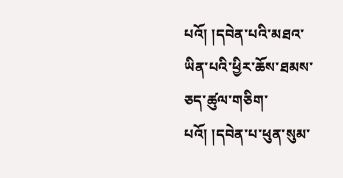པའོ། །དབེན་པའི་མཐའ་ཡིན་པའི་ཕྱིར་ཆོས་ཐམས་ཅད་ཚུལ་གཅིག་པའོ། །དབེན་པ་ཕུན་སུམ་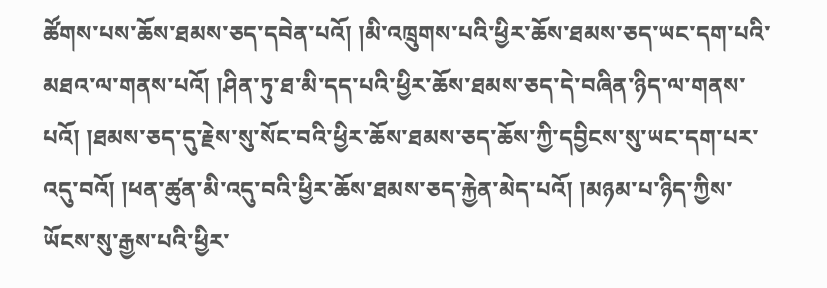ཚོགས་པས་ཆོས་ཐམས་ཅད་དབེན་པའོ། །མི་འཁྲུགས་པའི་ཕྱིར་ཆོས་ཐམས་ཅད་ཡང་དག་པའི་མཐའ་ལ་གནས་པའོ། །ཤིན་ཏུ་ཐ་མི་དད་པའི་ཕྱིར་ཆོས་ཐམས་ཅད་དེ་བཞིན་ཉིད་ལ་གནས་པའོ། །ཐམས་ཅད་དུ་རྗེས་སུ་སོང་བའི་ཕྱིར་ཆོས་ཐམས་ཅད་ཆོས་ཀྱི་དབྱིངས་སུ་ཡང་དག་པར་འདུ་བའོ། །ཕན་ཚུན་མི་འདུ་བའི་ཕྱིར་ཆོས་ཐམས་ཅད་རྐྱེན་མེད་པའོ། །མཉམ་པ་ཉིད་ཀྱིས་ཡོངས་སུ་རྒྱས་པའི་ཕྱིར་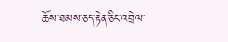ཆོས་ཐམས་ཅད་རྟེན་ཅིང་འབྲེལ་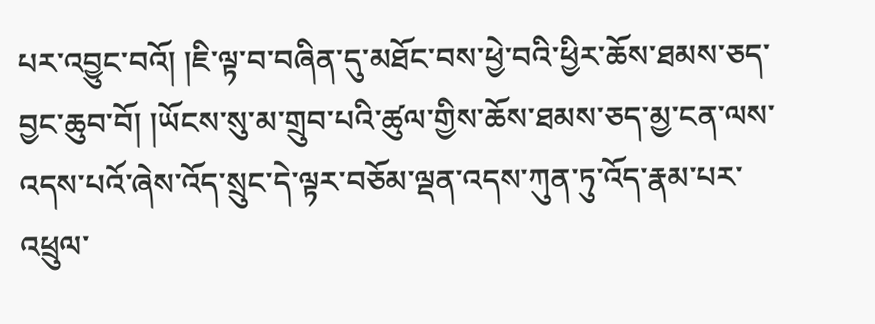པར་འབྱུང་བའོ། །ཇི་ལྟ་བ་བཞིན་དུ་མཐོང་བས་ཕྱེ་བའི་ཕྱིར་ཆོས་ཐམས་ཅད་བྱང་ཆུབ་བོ། །ཡོངས་སུ་མ་གྲུབ་པའི་ཚུལ་གྱིས་ཆོས་ཐམས་ཅད་མྱ་ངན་ལས་འདས་པའོ་ཞེས་འོད་སྲུང་དེ་ལྟར་བཅོམ་ལྡན་འདས་ཀུན་ཏུ་འོད་རྣམ་པར་འཕྲུལ་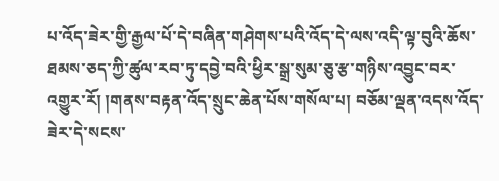པ་འོད་ཟེར་གྱི་རྒྱལ་པོ་དེ་བཞིན་གཤེགས་པའི་འོད་དེ་ལས་འདི་ལྟ་བུའི་ཆོས་ཐམས་ཅད་ཀྱི་ཚུལ་རབ་ཏུ་དབྱེ་བའི་ཕྱིར་སྒྲ་སུམ་ཅུ་རྩ་གཉིས་འབྱུང་བར་འགྱུར་རོ། །གནས་བརྟན་འོད་སྲུང་ཆེན་པོས་གསོལ་པ། བཅོམ་ལྡན་འདས་འོད་ཟེར་དེ་སངས་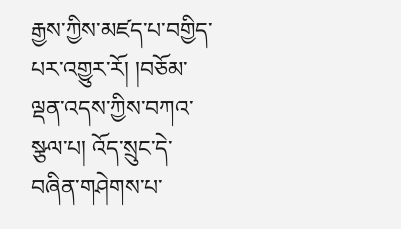རྒྱས་ཀྱིས་མཛད་པ་བགྱིད་པར་འགྱུར་རོ། །བཅོམ་ལྡན་འདས་ཀྱིས་བཀའ་སྩལ་པ། འོད་སྲུང་དེ་བཞིན་གཤེགས་པ་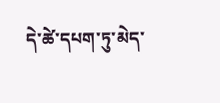དེ་ཚེ་དཔག་ཏུ་མེད་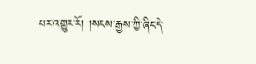པར་འགྱུར་རོ། །སངས་རྒྱས་ཀྱི་ཞིང་དེ་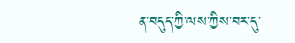ན་བདུད་ཀྱི་ལས་ཀྱིས་བར་དུ་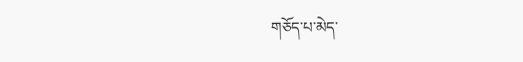གཅོད་པ་མེད་